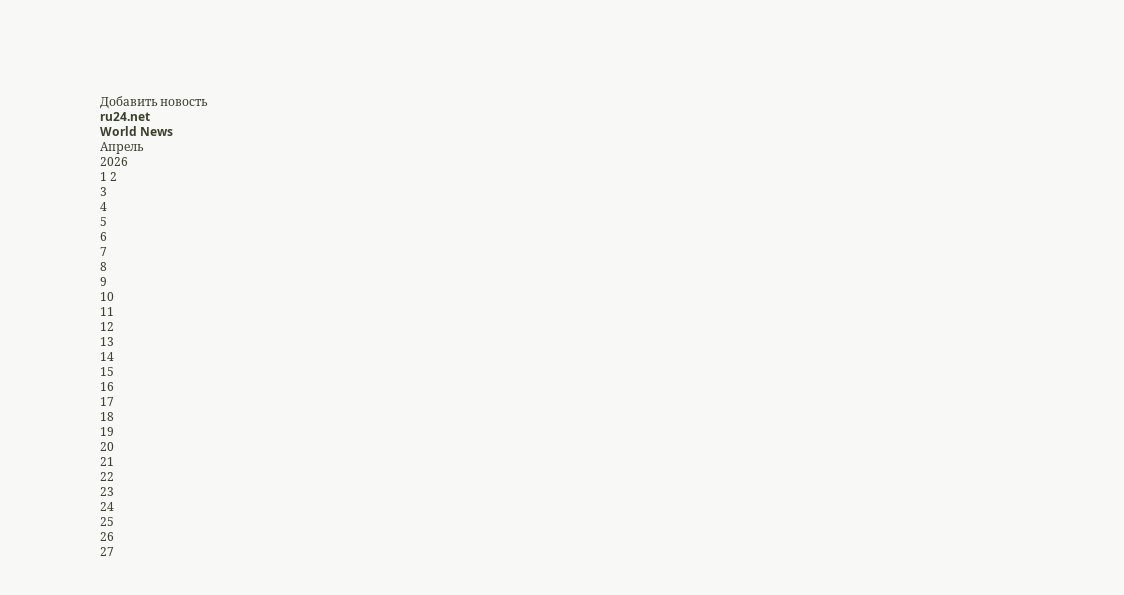Добавить новость
ru24.net
World News
Апрель
2026
1 2
3
4
5
6
7
8
9
10
11
12
13
14
15
16
17
18
19
20
21
22
23
24
25
26
27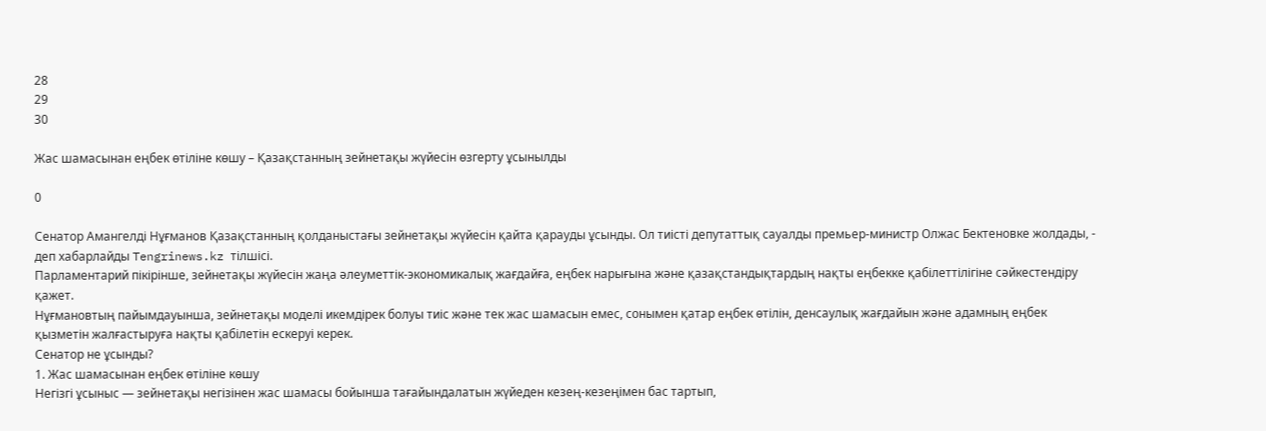28
29
30

Жас шамасынан еңбек өтіліне көшу – Қазақстанның зейнетақы жүйесін өзгерту ұсынылды

0

Сенатор Амангелді Нұғманов Қазақстанның қолданыстағы зейнетақы жүйесін қайта қарауды ұсынды. Ол тиісті депутаттық сауалды премьер-министр Олжас Бектеновке жолдады, - деп хабарлайды Tengrinews.kz тілшісі.
Парламентарий пікірінше, зейнетақы жүйесін жаңа әлеуметтік-экономикалық жағдайға, еңбек нарығына және қазақстандықтардың нақты еңбекке қабілеттілігіне сәйкестендіру қажет.
Нұғмановтың пайымдауынша, зейнетақы моделі икемдірек болуы тиіс және тек жас шамасын емес, сонымен қатар еңбек өтілін, денсаулық жағдайын және адамның еңбек қызметін жалғастыруға нақты қабілетін ескеруі керек.
Сенатор не ұсынды?
1. Жас шамасынан еңбек өтіліне көшу
Негізгі ұсыныс — зейнетақы негізінен жас шамасы бойынша тағайындалатын жүйеден кезең-кезеңімен бас тартып,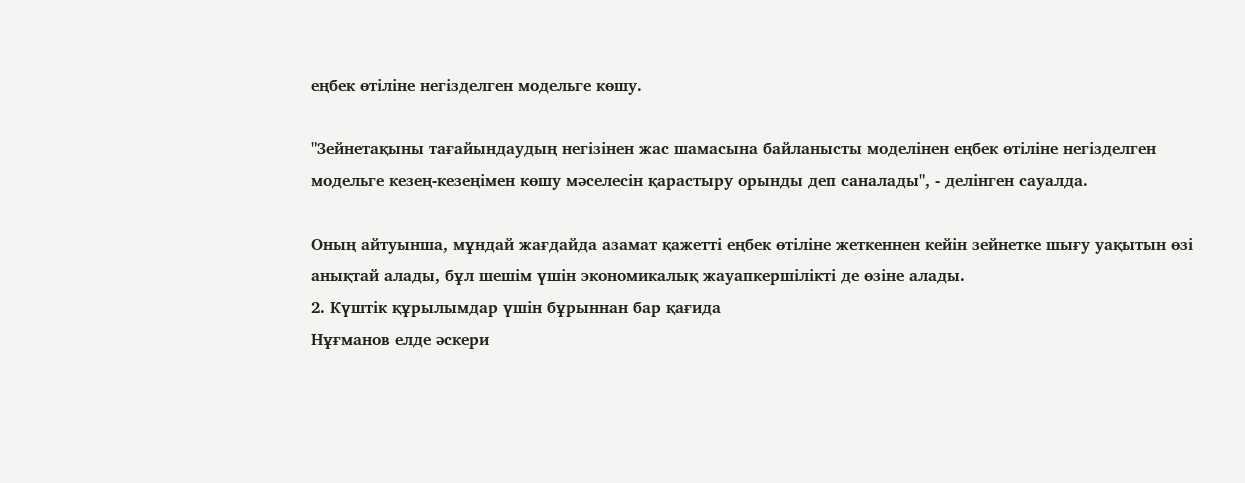еңбек өтіліне негізделген модельге көшу.

"Зейнетақыны тағайындаудың негізінен жас шамасына байланысты моделінен еңбек өтіліне негізделген модельге кезең-кезеңімен көшу мәселесін қарастыру орынды деп саналады", - делінген сауалда.

Оның айтуынша, мұндай жағдайда азамат қажетті еңбек өтіліне жеткеннен кейін зейнетке шығу уақытын өзі анықтай алады, бұл шешім үшін экономикалық жауапкершілікті де өзіне алады.
2. Күштік құрылымдар үшін бұрыннан бар қағида
Нұғманов елде әскери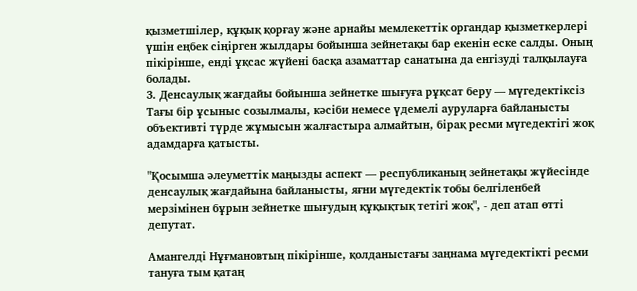қызметшілер, құқық қорғау және арнайы мемлекеттік органдар қызметкерлері үшін еңбек сіңірген жылдары бойынша зейнетақы бар екенін еске салды. Оның пікірінше, енді ұқсас жүйені басқа азаматтар санатына да енгізуді талқылауға болады.
3. Денсаулық жағдайы бойынша зейнетке шығуға рұқсат беру — мүгедектіксіз
Тағы бір ұсыныс созылмалы, кәсіби немесе үдемелі ауруларға байланысты объективті түрде жұмысын жалғастыра алмайтын, бірақ ресми мүгедектігі жоқ адамдарға қатысты.

"Қосымша әлеуметтік маңызды аспект — республиканың зейнетақы жүйесінде денсаулық жағдайына байланысты, яғни мүгедектік тобы белгіленбей мерзімінен бұрын зейнетке шығудың құқықтық тетігі жоқ", - деп атап өтті депутат.

Амангелді Нұғмановтың пікірінше, қолданыстағы заңнама мүгедектікті ресми тануға тым қатаң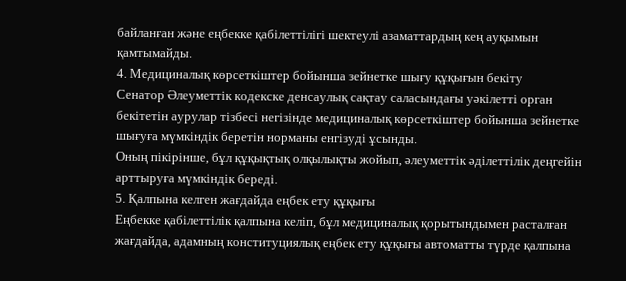байланған және еңбекке қабілеттілігі шектеулі азаматтардың кең ауқымын қамтымайды.
4. Медициналық көрсеткіштер бойынша зейнетке шығу құқығын бекіту
Сенатор Әлеуметтік кодекске денсаулық сақтау саласындағы уәкілетті орган бекітетін аурулар тізбесі негізінде медициналық көрсеткіштер бойынша зейнетке шығуға мүмкіндік беретін норманы енгізуді ұсынды.
Оның пікірінше, бұл құқықтық олқылықты жойып, әлеуметтік әділеттілік деңгейін арттыруға мүмкіндік береді.
5. Қалпына келген жағдайда еңбек ету құқығы
Еңбекке қабілеттілік қалпына келіп, бұл медициналық қорытындымен расталған жағдайда, адамның конституциялық еңбек ету құқығы автоматты түрде қалпына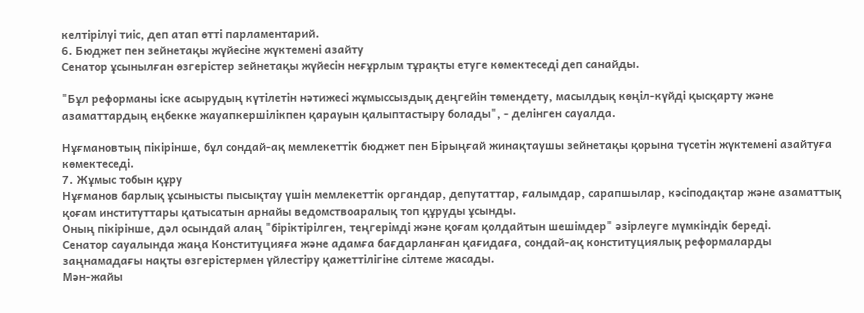келтірілуі тиіс, деп атап өтті парламентарий.
6. Бюджет пен зейнетақы жүйесіне жүктемені азайту
Сенатор ұсынылған өзгерістер зейнетақы жүйесін неғұрлым тұрақты етуге көмектеседі деп санайды.

"Бұл реформаны іске асырудың күтілетін нәтижесі жұмыссыздық деңгейін төмендету, масылдық көңіл-күйді қысқарту және азаматтардың еңбекке жауапкершілікпен қарауын қалыптастыру болады", - делінген сауалда.

Нұғмановтың пікірінше, бұл сондай-ақ мемлекеттік бюджет пен Бірыңғай жинақтаушы зейнетақы қорына түсетін жүктемені азайтуға көмектеседі.
7. Жұмыс тобын құру
Нұғманов барлық ұсынысты пысықтау үшін мемлекеттік органдар, депутаттар, ғалымдар, сарапшылар, кәсіподақтар және азаматтық қоғам институттары қатысатын арнайы ведомствоаралық топ құруды ұсынды.
Оның пікірінше, дәл осындай алаң "біріктірілген, теңгерімді және қоғам қолдайтын шешімдер" әзірлеуге мүмкіндік береді.
Сенатор сауалында жаңа Конституцияға және адамға бағдарланған қағидаға, сондай-ақ конституциялық реформаларды заңнамадағы нақты өзгерістермен үйлестіру қажеттілігіне сілтеме жасады.
Мән-жайы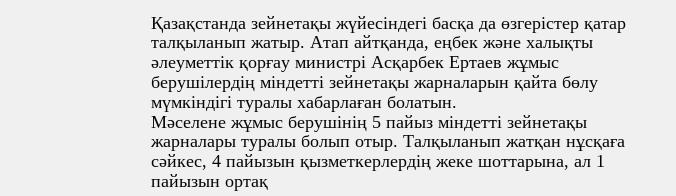Қазақстанда зейнетақы жүйесіндегі басқа да өзгерістер қатар талқыланып жатыр. Атап айтқанда, еңбек және халықты әлеуметтік қорғау министрі Асқарбек Ертаев жұмыс берушілердің міндетті зейнетақы жарналарын қайта бөлу мүмкіндігі туралы хабарлаған болатын.
Мәселене жұмыс берушінің 5 пайыз міндетті зейнетақы жарналары туралы болып отыр. Талқыланып жатқан нұсқаға сәйкес, 4 пайызын қызметкерлердің жеке шоттарына, ал 1 пайызын ортақ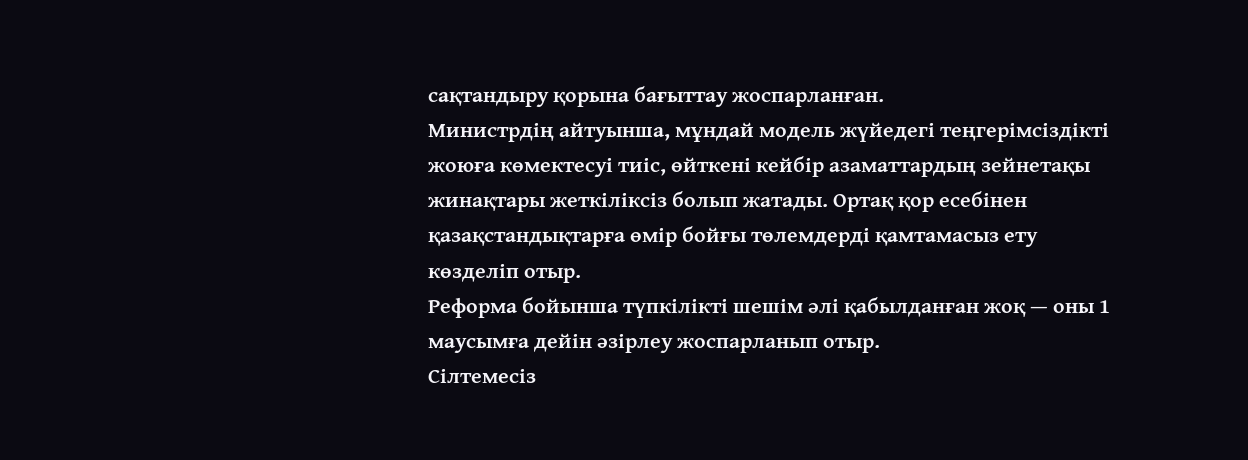сақтандыру қорына бағыттау жоспарланған.
Министрдің айтуынша, мұндай модель жүйедегі теңгерімсіздікті жоюға көмектесуі тиіс, өйткені кейбір азаматтардың зейнетақы жинақтары жеткіліксіз болып жатады. Ортақ қор есебінен қазақстандықтарға өмір бойғы төлемдерді қамтамасыз ету көзделіп отыр.
Реформа бойынша түпкілікті шешім әлі қабылданған жоқ — оны 1 маусымға дейін әзірлеу жоспарланып отыр.
Сілтемесіз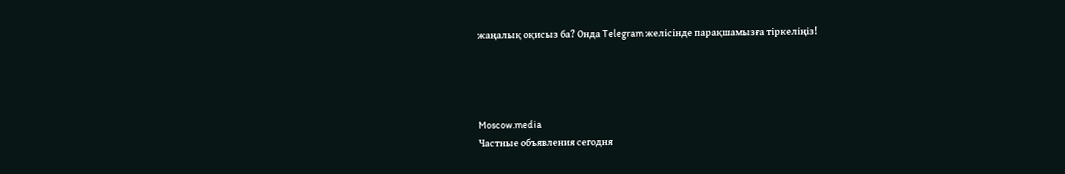жаңалық оқисыз ба? Онда Telegram желісінде парақшамызға тіркеліңіз!




Moscow.media
Частные объявления сегодня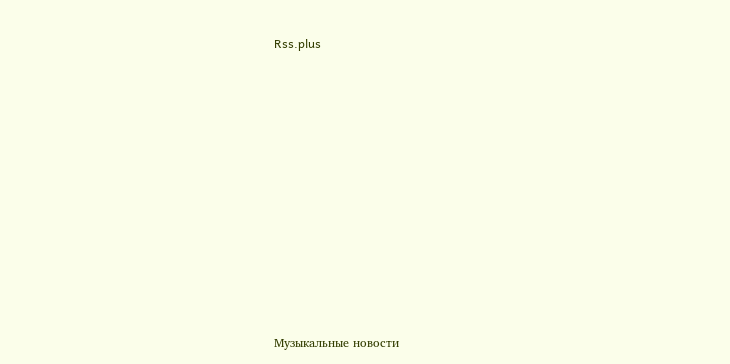Rss.plus
















Музыкальные новости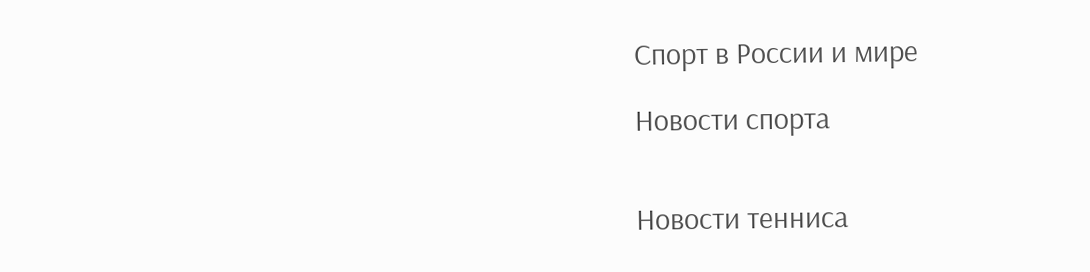Спорт в России и мире

Новости спорта


Новости тенниса